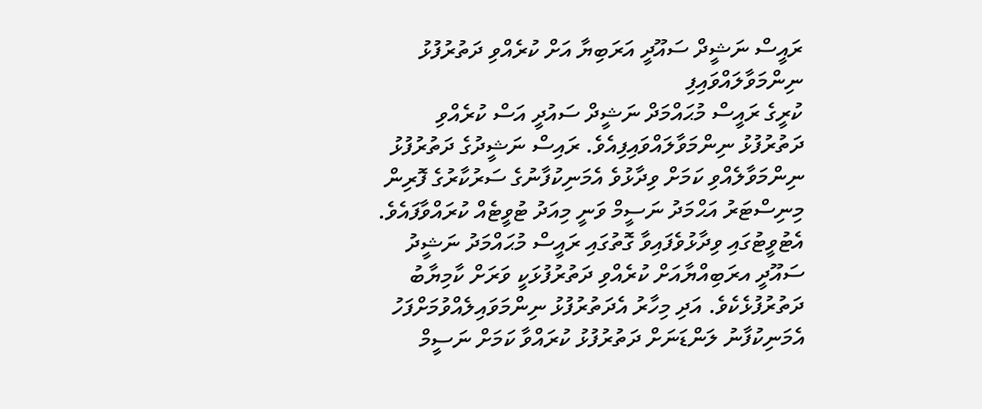ރައީސް ނަޝީދް ސައޫދީ އަރަބިޔާ އަށް ކުރެއްވި ދަތުރުފުޅު ނިންމަވާލައްވައިފި
ކުރީގެ ރައީސް މުޙައްމަދް ނަޝީދް ސައުދީ އަސް ކުރެއްވި ދަތުރުފުޅު ނިންމަވާލައްވައިފިއެވެ. ރައިސް ނަޝީދުގެ ދަތުރުފުޅު ނިންމަވާލެއްވި ކަމަށް ވިދާޅުވެ އެމަނިކުފާނުގެ ސަރުކާރުގެ ފޮރިން މިނިސްޓަރު އަޙްމަދު ނަސީމް ވަނީ މިއަދު ޓުވީޓެއް ކުރައްވާފައެވެ. އެޓުވީޓުގައި ވިދާޅުވެފައިވާ ގޮތުގައި ރައީސް މުޙައްމަދު ނަޝީދު ސައޫދީ އރަބިއްޔާއަށް ކުރެއްވި ދަތުރުފުޅަކީ ވަރަށް ކާމިޔާބު ދަތުރުފުޅެކެވެ. އަދި މިހާރު އެދަތުރުފުޅު ނިންމަވައިލެއްވުމަށްފަހު އެމަނިކުފާނު ލަންޑަނަށް ދަތުރުފުޅު ކުރައްވާ ކަމަށް ނަސީމް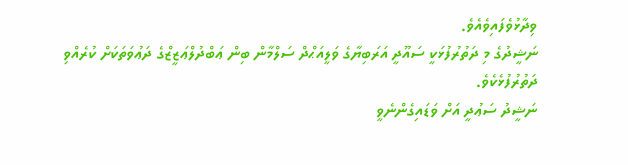ވިދާޅުވެފައިވެއެވެ.
ނަޝީދުގެ މި ދަތުރުފުޅަކީ ސައޫދީ އަރަބިޔާގެ ވަލީއަޙްދް ސަލްމާން ބިން ޢަބްދުލްޢަޒީޒްގެ ދަޢުވަތަކަށް ކުރެއްވި ދަތުރުފުޅެކެވެ.
ނަޝީދު ސަޢުދީ އަށް ވަޑައިގެންނެވީ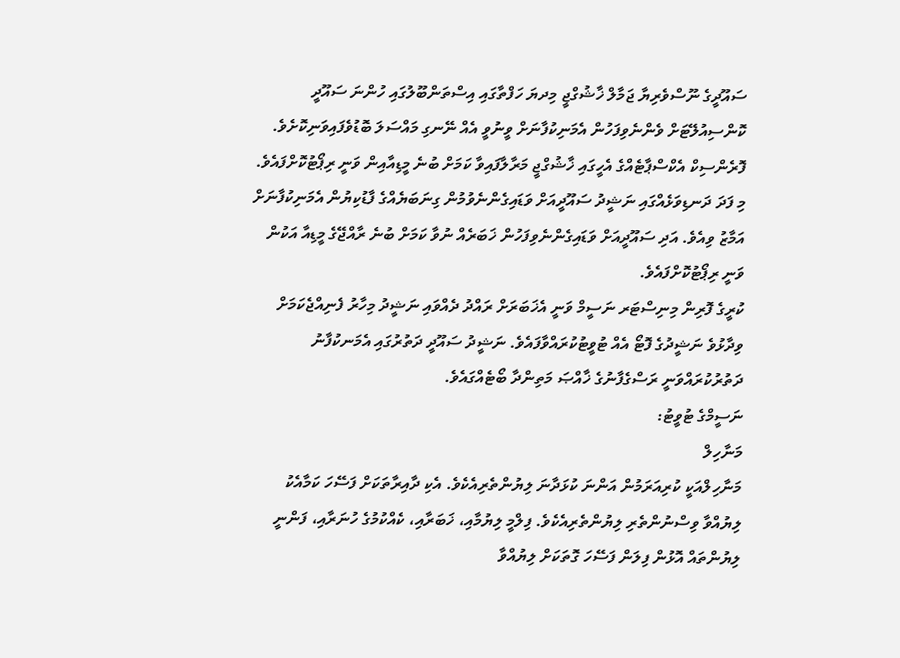ސައޫދީގެ ނޫސްވެރިޔާ ޖަމާލް ޚާޝުގްޖީ މިދޔަ ހަފްތާގައި އިސްތަންބޫލުގައި ހުންނަ ސައޫދީ ކޮންސިއުލޭޓަށް ވެންނެވިފަހުން އެމަނިކުފާނަށް ވީނުވީ އެއް ނޭނގި މައްސަލަ ބޮޑުވެފައިވަނިކޮށެވެ. ފޮރެންސިކް އެކްސްޕާޓެއްގެ އެހީގައި ޚާޝުގްޖީ މަރާލާފައިވާ ކަމަށް ބުނެ މީޑިއާއިން ވަނީ ރިޕޯޓުކޮށްފައެވެ. މި ފަދަ ދަނޑިވަޅެއްގައި ނަޝީދު ސައޫދީއަށް ވަޑައިގެންނެވުމުން ގިނަބަޔެއްގެ ފާޑުކިޔުން އެމަނިކުފާނަށް އަމާޒު ވިއެވެ. އަދި ސައޫދީއަށް ވަޑައިގެންނެވިފަހުން ޚަބަރެއް ނުވާ ކަމަށް ބުނެ ރާއްޖޭގެ މީޑިއާ އަކުން ވަނީ ރިޕޯޓުކޮށްފައެވެ.
ކުރީގެ ފޮރިން މިނިސްޓަރ ނަސީމް ވަނީ އެޚަބަރަށް ރައްދު ދެއްވައި ނަޝީދު މިހާރު ފެނިއްޖެކަމަށް ވިދާޅުވެ ނަޝީދުގެ ފޮޓޯ އެއް ޓުވީޓުކުރައްވާފައެވެ. ނަޝީދު ސައޫދީ ދަތުރުގައި އެމަނކުފާނު ދަތުރުކުރައްވަނީ ރަސްގެފާނުގެ ޚާއްޞަ މަތިންދާ ބޯޓެއްގައެވެ.
ނަސީމްގެ ޓުވީޓު:
މަނާހިލް
މަނާހިލްއަކީ ކުރިއަރަމުން އަންނަ ކުޅަދާނަ ލިޔުންތެރިއެކެވެ. އެކި ދާއިރާތަކަށް ފަސޭހަ ކަމާއެކު ލިޔުއްވާ ވިސްނުންތެރި ލިޔުންތެރިއެކެވެ. ފިލްމީ ލިޔުމާއި، ޚަބަރާއި، ކެއްކުމުގެ ހުނަރާއި، ފަންނީ ލިޔުންތައް އޮޅުން ފިލަން ފަސޭހަ ގޮތަކަށް ލިޔުއްވާ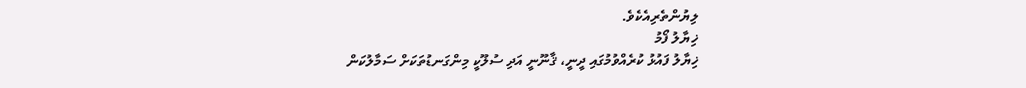ލިޔުންތެރިއެކެވެ.
ޚިޔާލު ފޯމު
ޚިޔާލު ފައުޅު ކުރެއްވުމުގައި ދީނީ، ޤާނޫނީ އަދި ސުލޫކީ މިންގަނޑުތަކަށް ސަމާލުކަން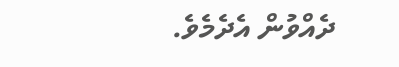ދެއްވުން އެދެމެވެ.